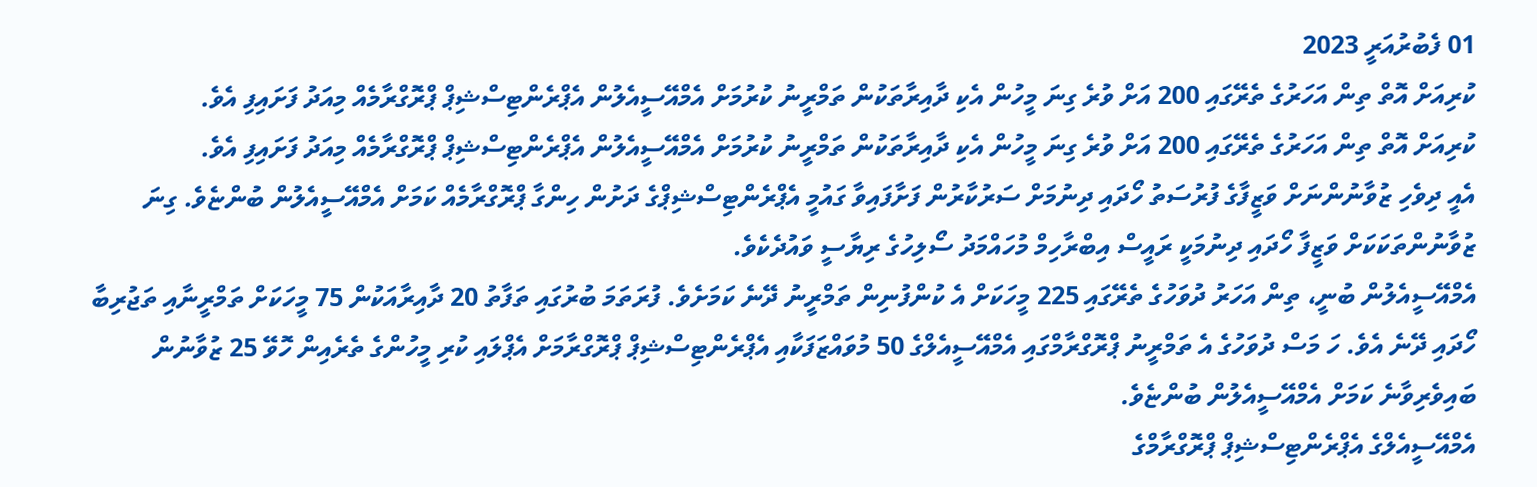01 ފެބުރުއަރީ 2023
ކުރިއަށް އޮތް ތިން އަހަރުގެ ތެރޭގައި 200 އަށް ވުރެ ގިނަ މީހުން އެކި ދާއިރާތަކުން ތަމްރީނު ކުރުމަށް އެމްއޭސީއެލުން އެޕްރެންޓިސްޝިޕް ޕްރޮގްރާމެއް މިއަދު ފަށައިފި އެވެ.
ކުރިއަށް އޮތް ތިން އަހަރުގެ ތެރޭގައި 200 އަށް ވުރެ ގިނަ މީހުން އެކި ދާއިރާތަކުން ތަމްރީނު ކުރުމަށް އެމްއޭސީއެލުން އެޕްރެންޓިސްޝިޕް ޕްރޮގްރާމެއް މިއަދު ފަށައިފި އެވެ.
އެއީ ދިވެހި ޒުވާނުންނަށް ވަޒީފާގެ ފުރުސަތު ހޯދައި ދިނުމަށް ސަރުކާރުން ފަށާފައިވާ ގައުމީ އެޕްރެންޓިސްޝިޕްގެ ދަށުން ހިންގާ ޕްރޮގްރާމެއް ކަމަށް އެމްއޭސީއެލުން ބުންޏެވެ. ގިނަ ޒުވާނުންތަކަކަށް ވަޒީފާ ހޯދައި ދިނުމަކީ ރައީސް އިބްރާހިމް މުހައްމަދު ސޯލިހުގެ ރިޔާސީ ވައުދެކެވެ.
އެމްއޭސީއެލުން ބުނީ، ތިން އަހަރު ދުވަހުގެ ތެރޭގައި 225 މީހަކަށް އެ ކުންފުނިން ތަމްރީނު ދޭނެ ކަމަށެވެ. ފުރަތަމަ ބުރުގައި ތަފާތު 20 ދާއިރާއަކުން 75 މީހަކަށް ތަމްރީނާއި ތަޖުރިބާ ހޯދައި ދޭނެ އެވެ. ހަ މަސް ދުވަހުގެ އެ ތަމްރީނު ޕްރޮގްރާމްގައި އެމްއޭސީއެލްގެ 50 މުވައްޒަފަކާއި އެޕްރެންޓިސްޝިޕް ޕްރޮގްރާމަށް އެޕްލައި ކުރި މީހުންގެ ތެރެއިން ހޮވޭ 25 ޒުވާނުން ބައިވެރިވާނެ ކަމަށް އެމްއޭސީއެލުން ބުންޏެވެ.
އެމްއޭސީއެލްގެ އެޕްރެންޓިސްޝިޕް ޕްރޮގްރާމްގެ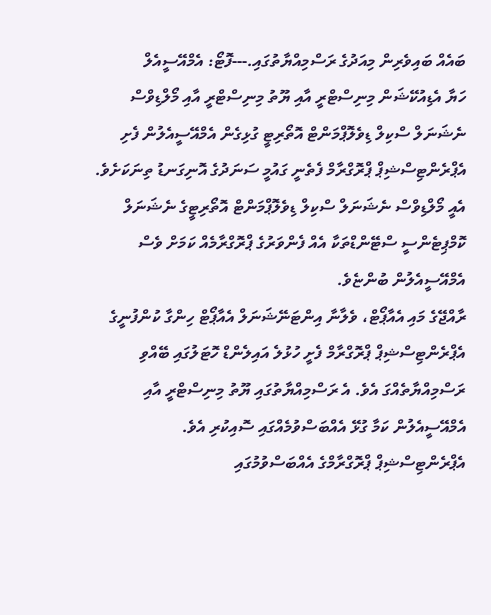ބައެއް ބައިވެރިން މިއަދުގެ ރަސްމިއްޔާތުގައި.---ފޮޓޯ: އެމްއޭސީއެލް
ހަޔާ އެޑިއުކޭޝަން މިނިސްޓްރީ އާއި ޔޫތު މިނިސްޓްރީ އާއި މޯލްޑިވްސް ނެޝަނަލް ސްކިލް ޑިވެލޮޕްމަންޓް އޮތޯރިޓީ ގުޅިގެން އެމްއޭސީއެލުން ފެށި އެޕްރެންޓިސްޝިޕް ޕްރޮގްރާމް ފެތެނީ ގައުމީ ސަނަދުގެ އޮނިގަނޑު ތިނަކަށެވެ. އެއީ މޯލްޑިވްސް ނެޝަނަލް ސްކިލް ޑިވެލޮޕްމަންޓް އޮތޯރިޓީގެ ނެޝަނަލް ކޮމްޕިޓެންސީ ސްޓޭންޑްތަކާ އެއް ފެންވަރުގެ ޕްރޮގްރާމެއް ކަމަށް ވެސް އެމްއޭސީއެލުން ބުންޏެވެ.
ރާއްޖޭގެ މައި އެއާޕޯޓް، ވެލާނާ އިންޓަނޭޝަނަލް އެއާޕޯޓް ހިންގާ ކުންފުނީގެ އެޕްރެންޓިސްޝިޕް ޕްރޮގްރާމް ފެށީ ހުޅުލެ އައިލެންޑް ހޮޓަލުގައި ބޭއްވި ރަސްމިއްޔާތެއްގަ އެވެ. އެ ރަސްމިއްޔާތުގައި ޔޫތު މިނިސްޓްރީ އާއި އެމްއޭސީއެލުން ކަމާ ގުޅޭ އެއްބަސްވުމެއްގައި ސޮއިކުރި އެވެ.
އެޕްރެންޓިސްޝިޕް ޕްރޮގްރާމްގެ އެއްބަސްވުމުގައި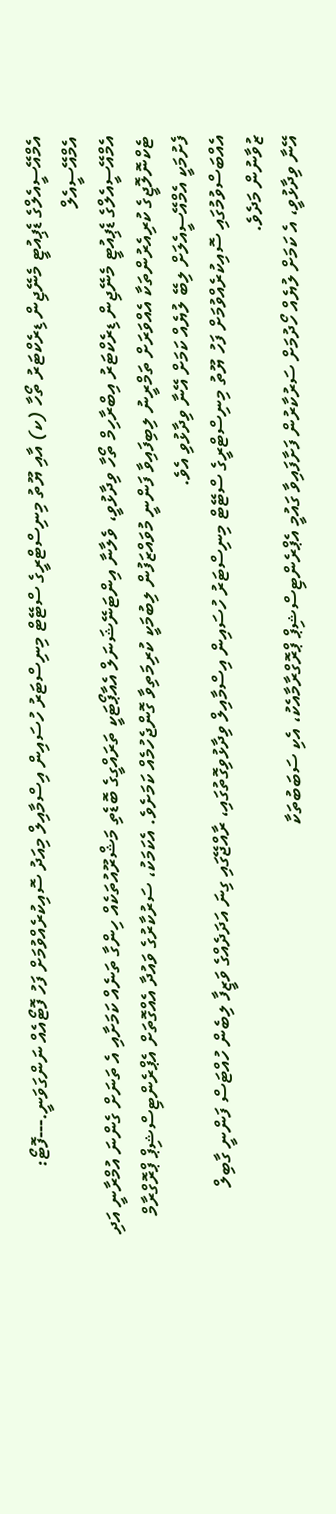އެމްއޭސީއެލްގެ ޑެޕިއުޓީ މެނޭޖިން ޑިރެކްޓަރު ތޯހާ (ކ) އާއި ޔޫތު މިނިސްޓްރީގެ ސްޓޭޓް މިނިސްޓަރު ހުސައިން އިސްމާއިލް މިއަދު ސޮއިކުރެއްވުމަށް ފަހު ފޮޓޯއެއް ނަންގަވަނީ.---ފޮޓޯ: އެމްއޭސީއެލް
އެމްއޭސީއެލްގެ ޑެޕިއުޓީ މެނޭޖިން ޑިރެކްޓަރު އިބްރާހިމް ތޯހާ ވިދާޅުވީ، ވެލާނާ އިންޓަނޭޝަނަލް އެއާޕޯޓަކީ ތަރައްގީގެ ބޮޑެތި މަޝްރޫއުތަކެއް ހިންގާ ތަނެއް ކަމަށާއި އެ ތަނަށް ގެންނަ އުމްރާނީ އަދި ޓެކްނޮލޮޖީގެ ކުރިއެރުންތަކާ އެއްވަރަށް ތަމްރީނު ލިބިފައިވާ ފަންނީ މުވައްޒަފުން ލިބުމަކީ ކުރިމަތިވާ ގޮންޖެހުމެއް ކަމަށެވެ. އެކަމަކު، ސަރުކާރުގެ ވައުދާ އެއްގޮތަށް އެޕްރެންޓިސްޝިޕް ޕްރޮގްރާމް ފެށުމަކީ އެމްއޭސީއެލަށް ލިބޭ ލުޔެއް ކަމަށް އޭނާ ވިދާޅުވި އެވެ.
އެއްބަސްވުމުގައި ސޮއިކުރެއްވުމަށް ފަހު ޔޫތު މިނިސްޓްރީގެ ސްޓޭޓް މިނިސްޓަރު ހުސައިން އިސްމާއިލް ވިދާޅުވިގޮތުގައި، ރާއްޖޭގައި ގިނަ އަދަދެއްގެ ވަޒީފާ ލިބެން ހުއްޓަސް ފަންނީ ގާބިލް ޒުވާނުން މަދެވެ.
އޭނާ ވިދާޅުވީ، އެ ކަމަށް ލުޔެއް ހޯދުމަށް ސަރުކާރުން ފަށާފައިވާ ގައުމީ އެޕްރެންޓިސްޝިޕް ޕްރޮގްރާމާއެކު، އެކި ސަބަބުތަކާ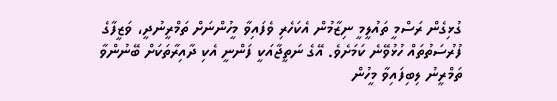ގުޅިގެން ރަސްމީ ތައުލީމީ ނިޒާމުން އެކަހެރި ވެފައިވާ މީހުންނަށް ތަމްރީނުދީ، ވަޒީފާގެ ފުރުސަތުތައް ހުޅުވޭނެ ކަމަށެވެ. އޭގެ ނަތީޖާއަކީ ފަންނީ އެކި ދާއިރާތަކަށް ބޭނުންވާ ތަމްރީނު ލިބިފައިވާ މީހުން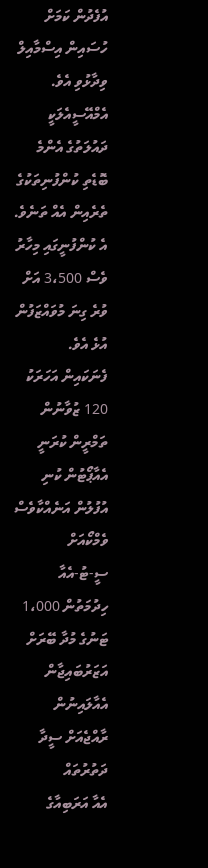އުފެދުން ކަމަށް ހުސައިން އިސްމާއިލް ވިދާޅުވި އެވެ.
އެމްއޭސީއެލަކީ ދައުލަތުގެ އެންމެ ބޮޑެތި ކުންފުނިތަކުގެ ތެރެއިން އެއް ތަނެވެ. އެ ކުންފުނީގައި މިހާރު ވެސް 3،500 އަށް ވުރެ ގިނަ މުވައްޒަފުން އުޅެ އެވެ.
ފެނަކައިން އަހަރަކު 120 ޒުވާނުން ތަމްރީން ކުރަނީ
އެއާޕޯޓުން ކުނި އުފުލުން އަނެއްކާވެސް ވެމްކޯއަށް
ސީ-ޓު-އެއާ ހިދުމަތުން 1،000 ޓަނުގެ މުދާ ބޭރަށް
އަޒަރުބައިޖާން އެއާލައިނުން ރާއްޖެއަށް ސީދާ ދަތުރުތައް
އެއާ އަރަބިއާގެ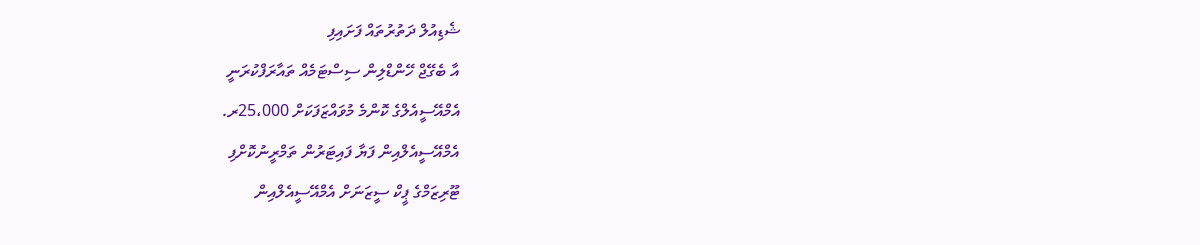ޝެޑިއުލް ދަތުރުތައް ފަށައިފި
އާ ބެގޭޖް ހޭންޑްލިން ސިސްޓަމެއް ތައާރަފްކުރަނީ
އެމްއޭސީއެލްގެ ކޮންމެ މުވައްޒަފަކަށް 25،000ރ.
އެމްއޭސީއެލްއިން ފަޔާ ފައިޓަރުން ތަމްރީނުކޮށްފި
ޓޫރިޒަމްގެ ޕީކް ސީޒަނަށް އެމްއޭސީއެލްއިން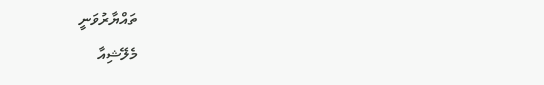ތައްޔާރުވަނީ
މެލޭޝިއާ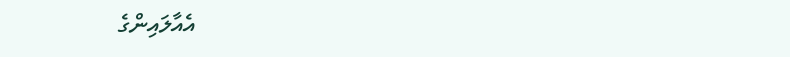އެއާލައިންގެ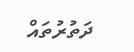ދަތުރުތައް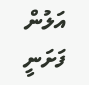އަލުން ފަށަނީ